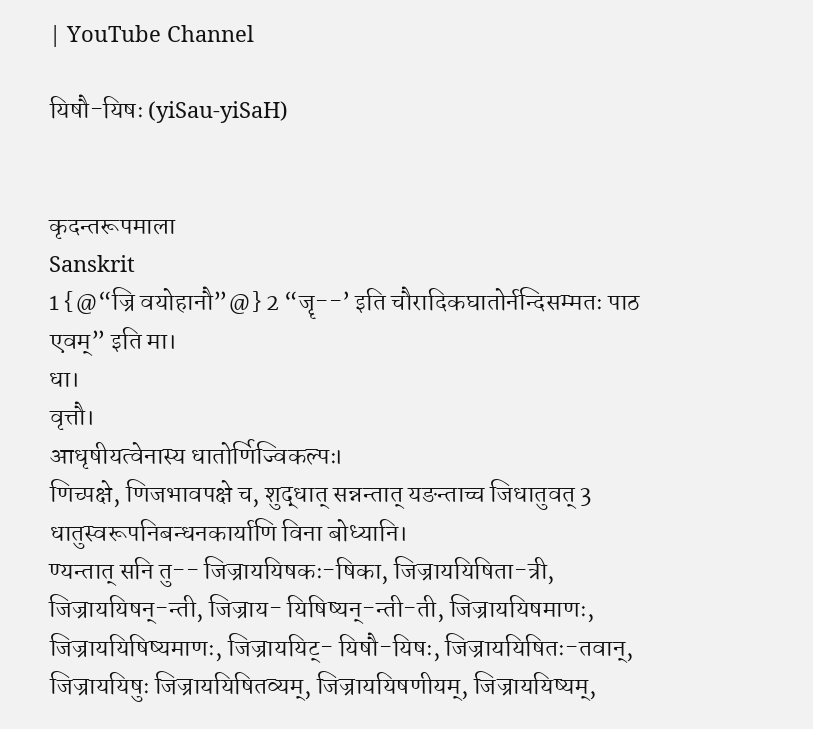| YouTube Channel

यिषौ-यिषः (yiSau-yiSaH)


कृदन्तरूपमाला
Sanskrit
1 {@“ज्रि वयोहानौ”@} 2 “जॄ--’ इति चौरादिकघातोर्नन्दिसम्मतः पाठ एवम्” इति मा।
धा।
वृत्तौ।
आधृषीयत्वेनास्य धातोर्णिज्विकल्पः।
णिच्पक्षे, णिजभावपक्षे च, शुद्धात् सन्नन्तात् यङन्ताच्च जिधातुवत् 3 धातुस्वरूपनिबन्धनकार्याणि विना बोध्यानि।
ण्यन्तात् सनि तु-- जिज्राययिषकः-षिका, जिज्राययिषिता-त्री, जिज्राययिषन्-न्ती, जिज्राय- यिषिष्यन्-न्ती-ती, जिज्राययिषमाणः, जिज्राययिषिष्यमाणः, जिज्राययिट्- यिषौ-यिषः, जिज्राययिषितः-तवान्, जिज्राययिषुः जिज्राययिषितव्यम्, जिज्राययिषणीयम्, जिज्राययिष्यम्,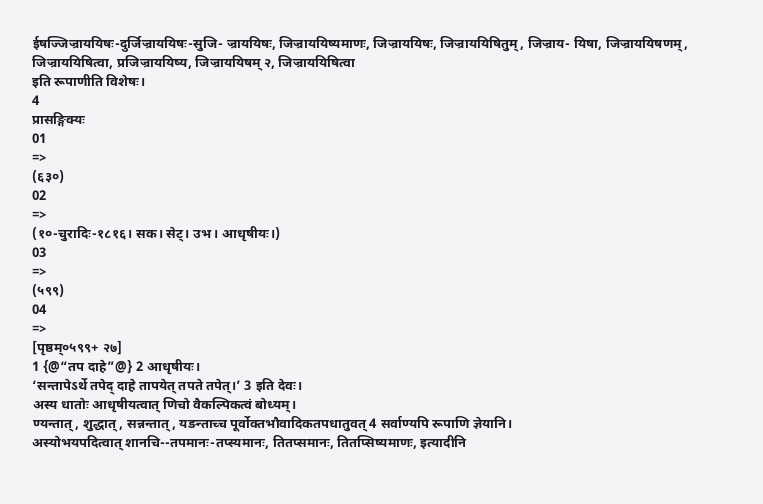ईषज्जिज्राययिषः-दुर्जिज्राययिषः-सुजि- ज्राययिषः, जिज्राययिष्यमाणः, जिज्राययिषः, जिज्राययिषितुम्, जिज्राय- यिषा, जिज्राययिषणम्, जिज्राययिषित्वा, प्रजिज्राययिष्य, जिज्राययिषम् २, जिज्राययिषित्वा
इति रूपाणीति विशेषः।
4
प्रासङ्गिक्यः
01
=>
(६३०)
02
=>
(१०-चुरादिः-१८१६। सक। सेट्। उभ। आधृषीयः।)
03
=>
(५९९)
04
=>
[पृष्ठम्०५९९+ २७]
1 {@“तप दाहे”@} 2 आधृषीयः।
‘सन्तापेऽर्थे तपेद् दाहे तापयेत् तपते तपेत्।’ 3 इति देवः।
अस्य धातोः आधृषीयत्वात् णिचो वैकल्पिकत्वं बोध्यम्।
ण्यन्तात्, शुद्धात्, सन्नन्तात्, यङन्ताच्च पूर्वोक्तभौवादिकतपधातुवत् 4 सर्वाण्यपि रूपाणि ज्ञेयानि।
अस्योभयपदित्वात् शानचि--तपमानः-तप्स्यमानः, तितप्समानः, तितप्सिष्यमाणः, इत्यादीनि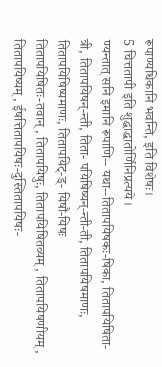रूपाण्यधिकानि भवन्ति, इति विशेषः।
5 चित्ततापी इति शुद्धाद्धातोर्णिनिप्रत्यये।
ण्यन्तात् सनि इमानि रूपाणि-- यथा--तितापयिषकः-षिका, तितापयिषिता-त्री, तितापयिषन्-न्ती, तिता- पयिषिष्यन्-न्ती-ती, तितापयिषमाणः, तितापयिषिष्यमाणः, तितापयिट्-ड्- यिषौ-यिषः
तितापयिषितः-तवान्, तितापयिषुः, तितापयिषितव्यम्, तितापयिषणीयम्, तितापयिष्यम्, ईषत्तितापयिषः-दुस्तितापयिषः-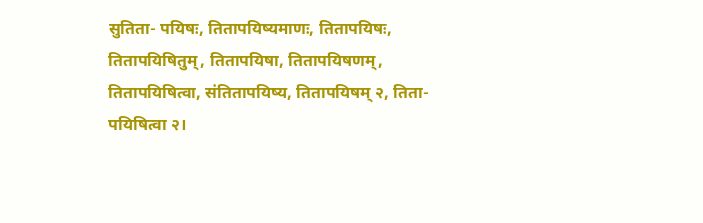सुतिता- पयिषः, तितापयिष्यमाणः, तितापयिषः, तितापयिषितुम्, तितापयिषा, तितापयिषणम्, तितापयिषित्वा, संतितापयिष्य, तितापयिषम् २, तिता- पयिषित्वा २।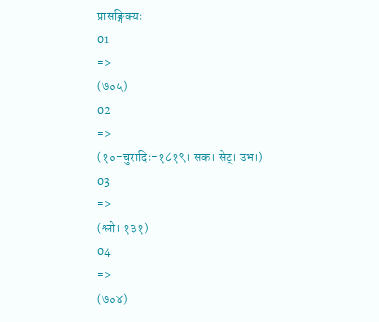प्रासङ्गिक्यः
01
=>
(७०५)
02
=>
(१०-चुरादिः-१८१९। सक। सेट्। उभ।)
03
=>
(श्लो। १३१)
04
=>
(७०४)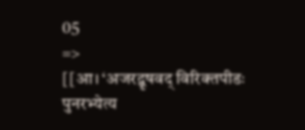05
=>
[[आ। ‘अजरद्वृषवद् विरिक्तपीडः पुनरभ्येत्य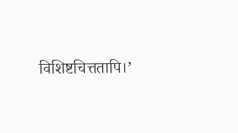विशिष्टचित्ततापि।’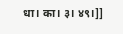धा। का। ३। ४९।]]